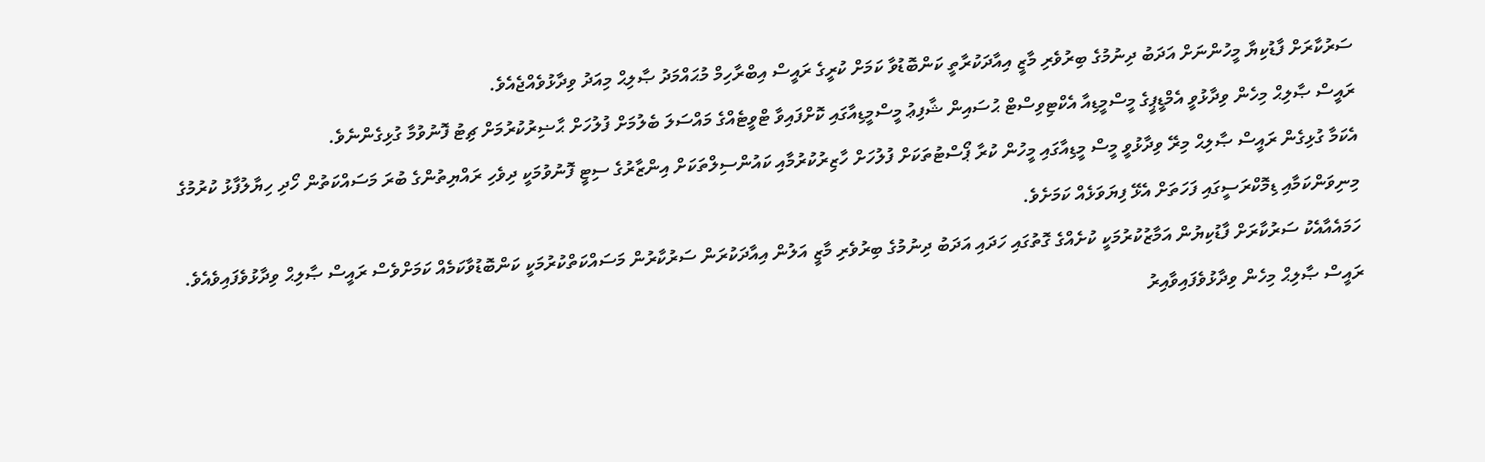ސަރުކާރަށް ފާޑުކިޔާ މީހުންނަށް އަދަބު ދިނުމުގެ ބިރުވެރި މާޒީ އިއާދަކުރާތީ ކަންބޮޑުވާ ކަމަށް ކުރީގެ ރައީސް އިބްރާހިމް މުޙައްމަދު ޞާލިޙް މިއަދު ވިދާޅުވެއްޖެއެވެ.
ރައީސް ޞާލިޙް މިހެން ވިދާޅުވީ އެމްޑީޕީގެ މީސްމީޑިއާ އެކްޓިވިސްޓް ޙުސައިން ޝާފިޢު މީސްމީޑިއާގައި ކޮށްފައިވާ ޓްވީޓެއްގެ މައްސަލަ ބެލުމަށް ފުލުހަށް ޙާޟިރުކުރުމަށް ޗިޓު ފޮނުވުމާ ގުޅިގެންނެވެ.
އެކަމާ ގުޅިގެން ރައީސް ޞާލިޙް މިރޭ ވިދާޅުވީ މީސް މީޑިއާގައި މީހުން ކުރާ ޕޯސްޓުތަކަށް ފުލުހަށް ހާޒިރުކުރުމާއި ކައުންސިލްތަކަށް އިންޒާރުގެ ސިޓީ ފޮނުވުމަކީ ދިވެހި ރައްޔިތުންގެ ބުރަ މަސައްކަތުން ހޯދި ހިޔާލުފާޅު ކުރުމުގެ މިނިވަންކަމާއި ޑިމޮކްރަސީގައި ފަހަތަށް އެޅޭ ފިޔަވަޅެއް ކަމަށެވެ.
ހަމައެއާއެކު ސަރުކާރަށް ފާޑުކިޔުން އަމާޒުކުރުމަކީ ކުށެއްގެ ގޮތުގައި ހަދައި އަދަބު ދިނުމުގެ ބިރުވެރި މާޒީ އަލުން އިއާދަކުރަން ސަރުކާރުން މަސައްކަތްކުރުމަކީ ކަންބޮޑުވާކަމެއް ކަމަށްވެސް ރައީސް ޞާލިޙް ވިދާޅުވެފައިވެއެވެ.
ރައީސް ޞާލިޙް މިހެން ވިދާޅުވެފައިވާއިރު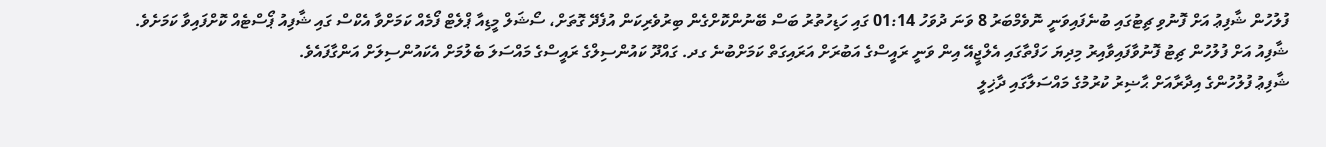ފުލުހުން ޝާފިޢު އަށް ފޮނުވި ޗިޓުގައި ބުނެފައިވަނީ ނޮވެމްބަރު 8 ވަނަ ދުވަހު 01:14 ގައި ހަޑިހުތުރު ބަސް ބޭނުންކޮށްގެން ބިރުވެރިކަން އުފެދޭ ގޮތަށް، ސޯޝަލް މީޑިއާ ޕްލެޓް ފޯމެއް ކަމަށްވާ އެކްސް ގައި ޝާފިއު ޕޯސްޓެއް ކޮށްފައިވާ ކަމަށެވެ.
ޝާފިއު އަށް ފުލުހުން ޗިޓު ފޮނުވާފައިވާއިރު މިދިޔަ ހަފްތާގައި އެލްޖީއޭ އިން ވަނީ ރައީސްގެ އަބުރަށް އަރައިގަތް ކަމަށްބުނެ ގދ. ގައްދޫ ކައުންސިލްގެ ރައީސްގެ މައްސަލަ ބެލުމަށް އެކައުންސިލަށް އަންގާފައެވެ.
ޝާފިޢު ފުލުހުންގެ އިދާރާއަށް ޙާޟިރު ކުރުމުގެ މައްސަލާގައި ދާޚިލީ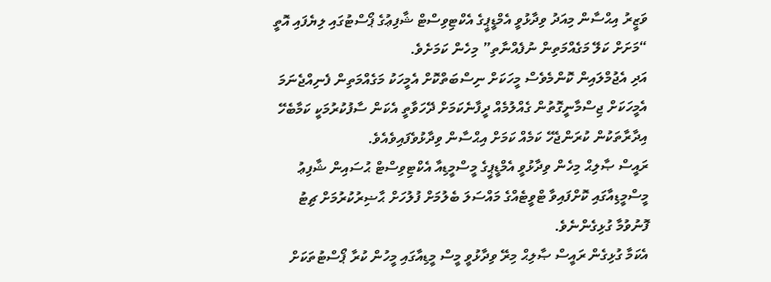ވަޒީރު އިޙްސާން މިއަދު ވިދާޅުވީ އެމްޑީޕީގެ އެކްޓިވިސްޓް ޝާފިޢުގެ ޕޯސްޓުގައި ލިޔެފައި އޮތީ “މަށަށް ކަލޭ މަގެއްމަތިން ނުފެއްނާތި” މިހެން ކަމަށެވެ.
އަދި އެޖުމްލައިން ކޮންމެވެސް މީހަކަށް ނިސްބަތްކޮށް އެމީހަކު މަގެއްމަތިން ފެނިއްޖެނަމަ އެމީހަކަށް ޖިސްމާނީގޮތުން ގެއްލުމެއް ދީފާނެކަމަށް ދޭހަވާތީ އެކަން ސާފުކުރުމަކީ ކަމާބެހޭ އިދާރާތަކުން ކުރަންޖެހޭ ކަމެއް ކަމަށް އިޙްސާން ވިދާޅުވެފައިވެއެވެ.
ރައީސް ޞާލިޙް މިހެން ވިދާޅުވީ އެމްޑީޕީގެ މީސްމީޑިއާ އެކްޓިވިސްޓް ޙުސައިން ޝާފިޢު މީސްމީޑިއާގައި ކޮށްފައިވާ ޓްވީޓެއްގެ މައްސަލަ ބެލުމަށް ފުލުހަށް ޙާޟިރުކުރުމަށް ޗިޓު ފޮނުވުމާ ގުޅިގެންނެވެ.
އެކަމާ ގުޅިގެން ރައީސް ޞާލިޙް މިރޭ ވިދާޅުވީ މީސް މީޑިއާގައި މީހުން ކުރާ ޕޯސްޓުތަކަށް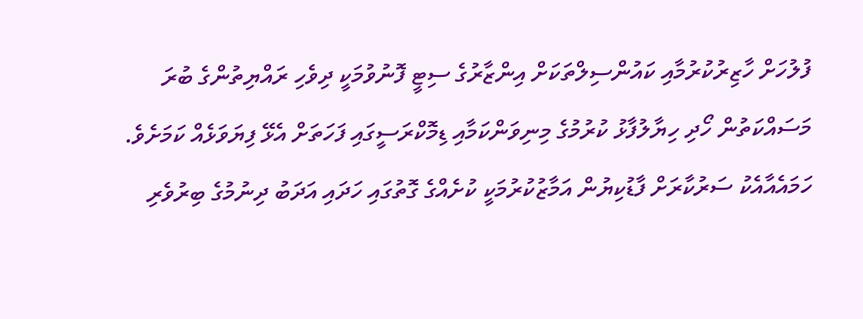ފުލުހަށް ހާޒިރުކުރުމާއި ކައުންސިލްތަކަށް އިންޒާރުގެ ސިޓީ ފޮނުވުމަކީ ދިވެހި ރައްޔިތުންގެ ބުރަ މަސައްކަތުން ހޯދި ހިޔާލުފާޅު ކުރުމުގެ މިނިވަންކަމާއި ޑިމޮކްރަސީގައި ފަހަތަށް އެޅޭ ފިޔަވަޅެއް ކަމަށެވެ.
ހަމައެއާއެކު ސަރުކާރަށް ފާޑުކިޔުން އަމާޒުކުރުމަކީ ކުށެއްގެ ގޮތުގައި ހަދައި އަދަބު ދިނުމުގެ ބިރުވެރި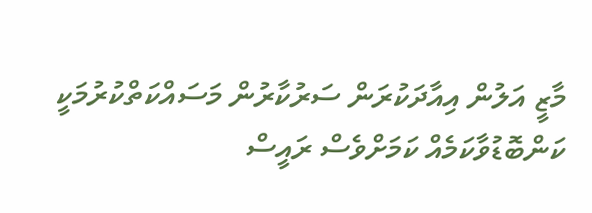މާޒީ އަލުން އިއާދަކުރަން ސަރުކާރުން މަސައްކަތްކުރުމަކީ ކަންބޮޑުވާކަމެއް ކަމަށްވެސް ރައީސް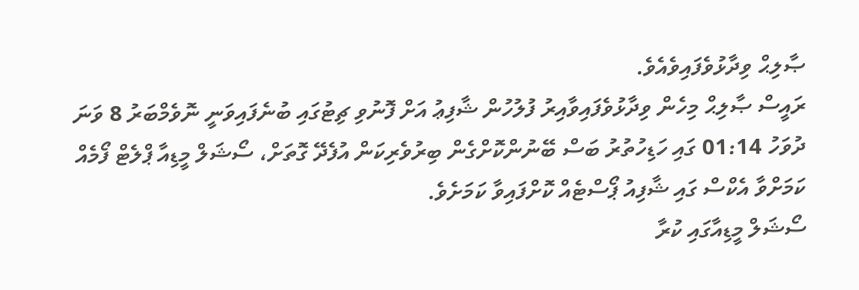ޞާލިޙް ވިދާޅުވެފައިވެއެވެ.
ރައީސް ޞާލިޙް މިހެން ވިދާޅުވެފައިވާއިރު ފުލުހުން ޝާފިޢު އަށް ފޮނުވި ޗިޓުގައި ބުނެފައިވަނީ ނޮވެމްބަރު 8 ވަނަ ދުވަހު 01:14 ގައި ހަޑިހުތުރު ބަސް ބޭނުންކޮށްގެން ބިރުވެރިކަން އުފެދޭ ގޮތަށް، ސޯޝަލް މީޑިއާ ޕްލެޓް ފޯމެއް ކަމަށްވާ އެކްސް ގައި ޝާފިއު ޕޯސްޓެއް ކޮށްފައިވާ ކަމަށެވެ.
ސޯޝަލް މީޑިއާގައި ކުރާ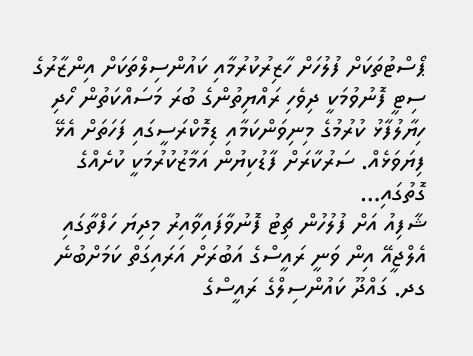ޕޯސްޓުތަކަށް ފުލުހަށް ހާޒިރުކުރުމާއި ކައުންސިލްތަކަށް އިންޒާރުގެ ސިޓީ ފޮނުވުމަކީ ދިވެހި ރައްޔިތުންގެ ބުރަ މަސައްކަތުން ހޯދި ހިޔާލުފާޅު ކުރުމުގެ މިނިވަންކަމާއި ޑިމޮކްރަސީގައި ފަހަތަށް އެޅޭ ފިޔަވަޅެއް. ސަރުކާރަށް ފާޑުކިޔުން އަމާޒުކުރުމަކީ ކުށެއްގެ ގޮތުގައި…
ޝާފިއު އަށް ފުލުހުން ޗިޓު ފޮނުވާފައިވާއިރު މިދިޔަ ހަފްތާގައި އެލްޖީއޭ އިން ވަނީ ރައީސްގެ އަބުރަށް އަރައިގަތް ކަމަށްބުނެ ގދ. ގައްދޫ ކައުންސިލްގެ ރައީސްގެ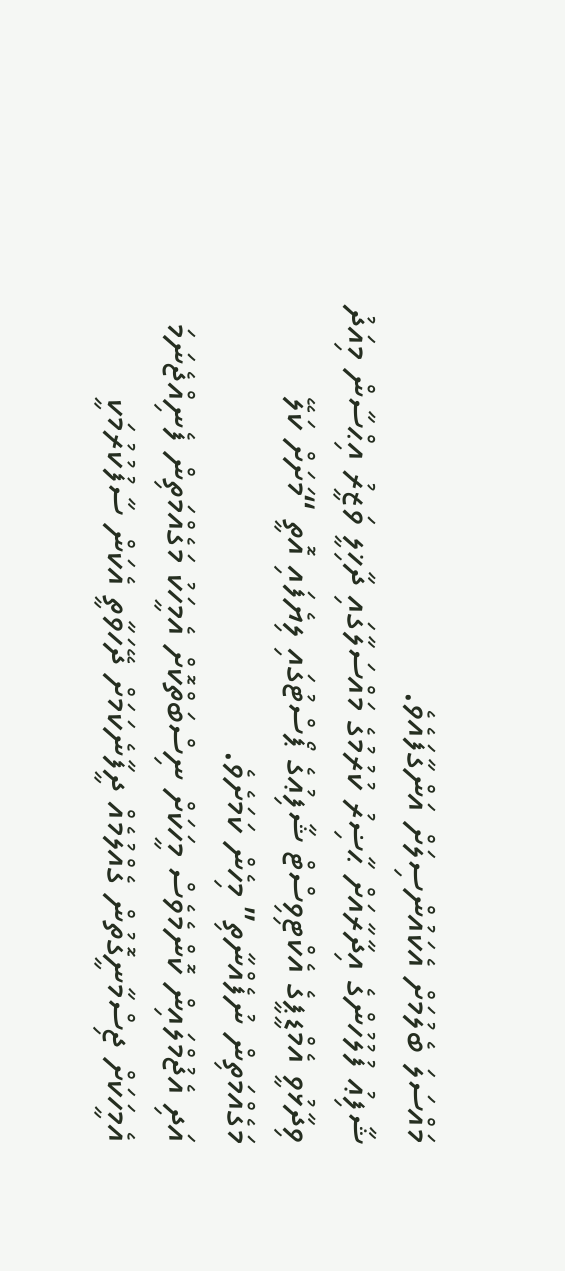މައްސަލަ ބެލުމަށް އެކައުންސިލަށް އަންގާފައެވެ.
ޝާފިޢު ފުލުހުންގެ އިދާރާއަށް ޙާޟިރު ކުރުމުގެ މައްސަލާގައި ދާޚިލީ ވަޒީރު އިޙްސާން މިއަދު ވިދާޅުވީ އެމްޑީޕީގެ އެކްޓިވިސްޓް ޝާފިޢުގެ ޕޯސްޓުގައި ލިޔެފައި އޮތީ “މަށަށް ކަލޭ މަގެއްމަތިން ނުފެއްނާތި” މިހެން ކަމަށެވެ.
އަދި އެޖުމްލައިން ކޮންމެވެސް މީހަކަށް ނިސްބަތްކޮށް އެމީހަކު މަގެއްމަތިން ފެނިއްޖެނަމަ އެމީހަކަށް ޖިސްމާނީގޮތުން ގެއްލުމެއް ދީފާނެކަމަށް ދޭހަވާތީ އެކަން ސާފުކުރުމަކީ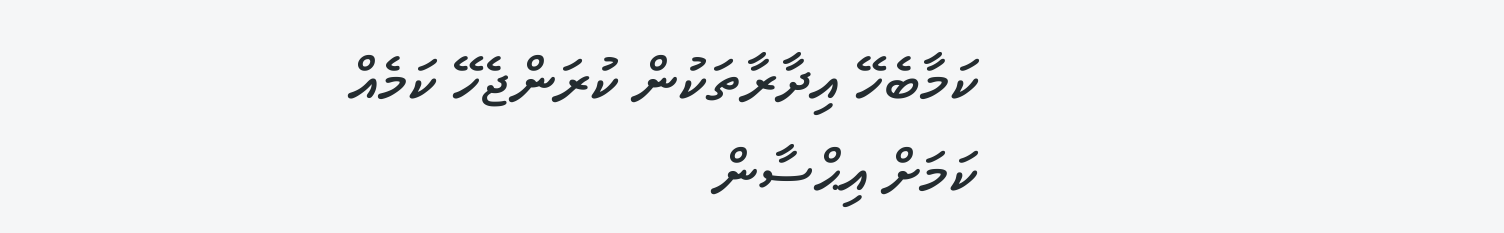ކަމާބެހޭ އިދާރާތަކުން ކުރަންޖެހޭ ކަމެއް ކަމަށް އިޙްސާން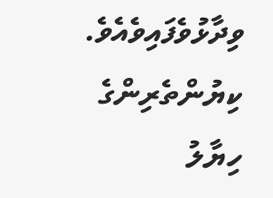ވިދާޅުވެފައިވެއެވެ.
ކިޔުންތެރިންގެ ހިޔާލު